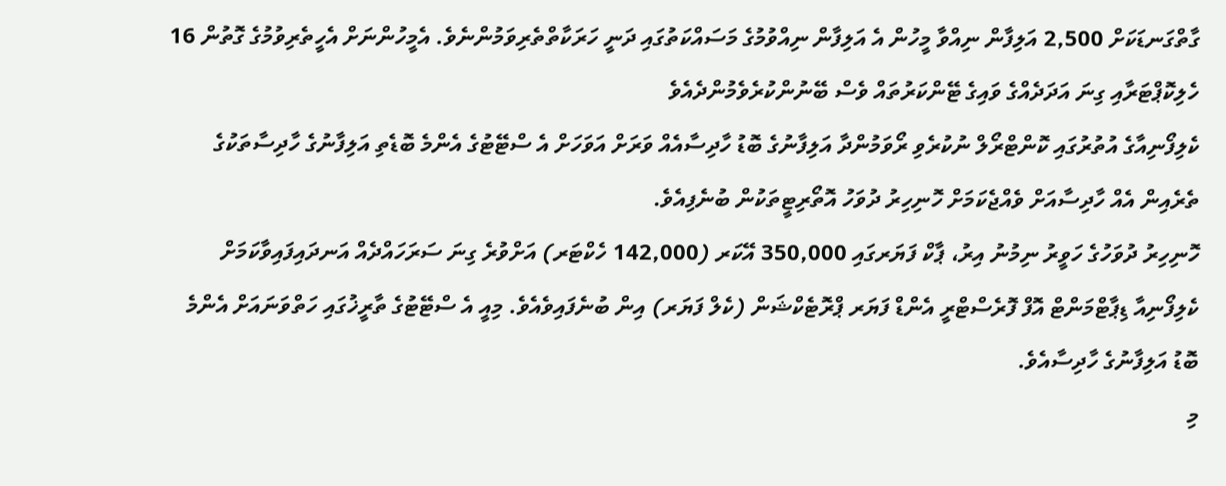ގާތްގަނޑަކަށް 2,500 އަލިފާން ނިއްވާ މީހުން އެ އަލިފާން ނިއްވުމުގެ މަސައްކަތުގައި ދަނީ ހަރަކާތްތެރިވަމުންނެވެ. އެމީހުންނަށް އެހީތެރިވުމުގެ ގޮތުން 16 ހެލިކޮޕްޓަރާއި ގިނަ އަދަދެއްގެ ވައިގެ ޓޭންކަރުތައް ވެސް ބޭނުންކުރެވެމުންދެއެވެ
ކެލިފޯނިއާގެ އުތުރުގައި ކޮންޓްރޯލް ނުކުރެވި ރޯވަމުންދާ އަލިފާނުގެ ބޮޑު ހާދިސާއެއް ވަރަށް އަވަހަށް އެ ސްޓޭޓުގެ އެންމެ ބޮޑެތި އަލިފާނުގެ ހާދިސާތަކުގެ ތެރެއިން އެއް ހާދިސާއަށް ވެއްޖެކަމަށް ހޮނިހިރު ދުވަހު އޮތޯރިޓީތަކުން ބުނެފިއެވެ.
ހޮނިހިރު ދުވަހުގެ ހަވީރު ނިމުނު އިރު، ޕާކް ފަޔަރގައި 350,000 އޭކަރ (142,000 ހެކްޓަރ) އަށްވުރެ ގިނަ ސަރަހައްދެއް އަނދައިފައިވާކަމަށް ކެލިފޯނިއާ ޑިޕާޓްމަންޓް އޮފް ފޮރެސްޓްރީ އެންޑް ފަޔަރ ޕްރޮޓެކްޝަން (ކެލް ފަޔަރ) އިން ބުނެފައިވެއެވެ. މިއީ އެ ސްޓޭޓުގެ ތާރީޚުގައި ހަތްވަނައަށް އެންމެ ބޮޑު އަލިފާނުގެ ހާދިސާއެވެ.
މި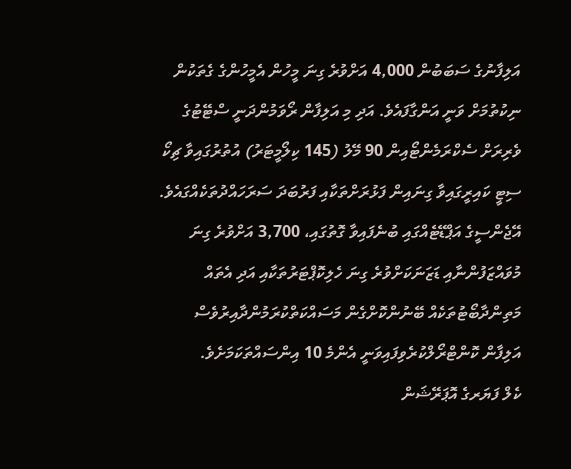އަލިފާނުގެ ސަބަބުން 4,000 އަށްވުރެ ގިނަ މީހުން އެމީހުންގެ ގެތަކުން ނިކުތުމަށް ވަނީ އަންގާފައެވެ. އަދި މި އަލިފާން ރޯވަމުންދަނީ ސްޓޭޓުގެ ވެރިރަށް ސެކްރަމެންޓޯއިން 90 މޭލު (145 ކިލޯމީޓަރު) އުތުރުގައިވާ ޗިކޯ ސިޓީ ކައިރީގައިވާ ގިނައިން ފަޅުރަށްތަކާއި ފަރުބަދަ ސަރަހައްދުތަކެއްގައެވެ.
އޭޖެންސީގެ އަޕްޑޭޓެއްގައި ބުނެފައިވާ ގޮތުގައި، 3,700 އަށްވުރެ ގިނަ މުވައްޒަފުންނާއި ޑަޒަނަކަށްވުރެ ގިނަ ހެލިކޮޕްޓަރުތަކާއި އަދި އެތައް މަތިންދާބޯޓުތަކެއް ބޭނުންކޮށްގެން މަސައްކަތްކުރަމުންދާއިރުވެސް އަލިފާން ކޮންޓްރޯލްކުރެވިފައިވަނީ އެންމެ 10 އިންސައްތަކަމަށެވެ.
ކެލް ފަޔަރގެ އޮޕަރޭޝަން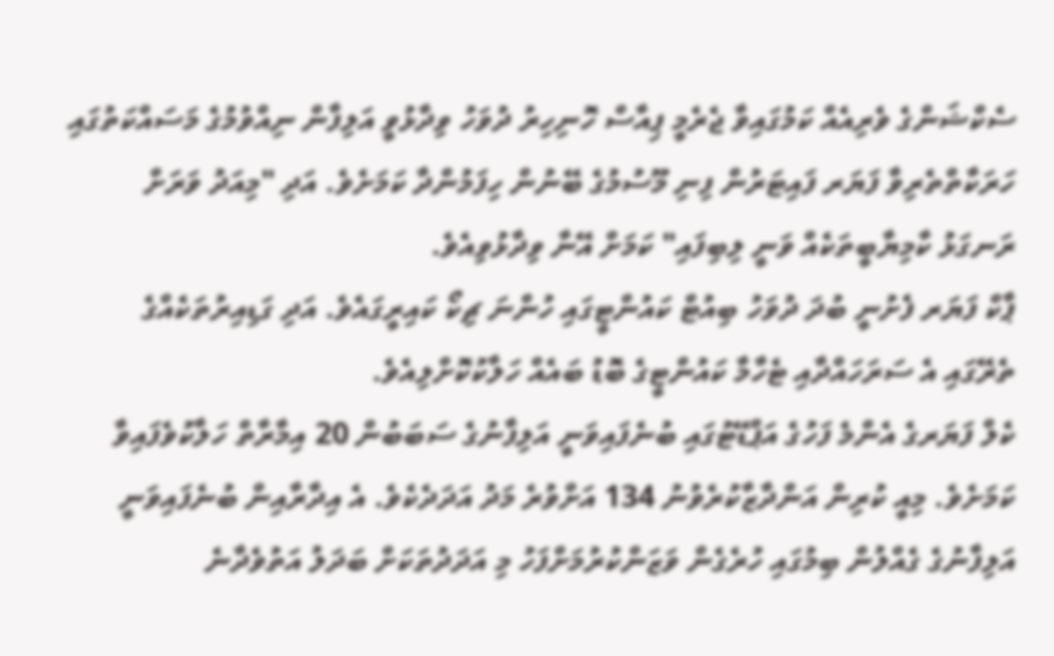ސެކްޝަންގެ ވެރިއެއް ކަމުގައިވާ ޖެރެމީ ޕިއާސް ހޮނިހިރު ދުވަހު ވިދާޅުވީ އަލިފާން ނިއްވުމުގެ މަސައްކަތުގައި ހަރަކާތްތެރިވާ ފަޔަރ ފައިޓަރުން ފިނި މޫސުމުގެ ބޭނުން ހިފަމުންދާ ކަމަށެވެ. އަދި "މިއަދު ވަރަށް ރަނގަޅު ކާމިޔާބީތަކެއް ވަނީ ލިބިފައި" ކަމަށް އޭނާ ވިދާޅުވިއެވެ.
ޕާކް ފަޔަރ ފެށުނީ ބުދަ ދުވަހު ބިއުޓް ކައުންޓީގައި ހުންނަ ޗިކޯ ކައިރީގައެވެ. އަދި ގަޑިއިރުތަކެއްގެ ތެރޭގައި އެ ސަރަހައްދާއި ޓެހާމާ ކައުންޓީގެ ބޮޑު ބައެއް ހަލާކުކޮށްލިއެވެ.
ކެލް ފަޔަރގެ އެންމެ ފަހުގެ އަޕްޑޭޓުގައި ބުނެފައިވަނީ އަލިފާނުގެ ސަބަބުން 20 އިމާރާތް ހަލާކުވެފައިވާ ކަމަށެވެ. މިއީ ކުރިން އަންދާޒާކުރެވުނު 134 އަށްވުރެ މަދު އަދަދެކެވެ. އެ އިދާރާއިން ބުނެފައިވަނީ އަލިފާނުގެ ގެއްލުން ބިމުގައި ހުރެގެން ވަޒަންކުރުމަށްފަހު މި އަދަދުތަކަށް ބަދަލު އަތުވެދާނެ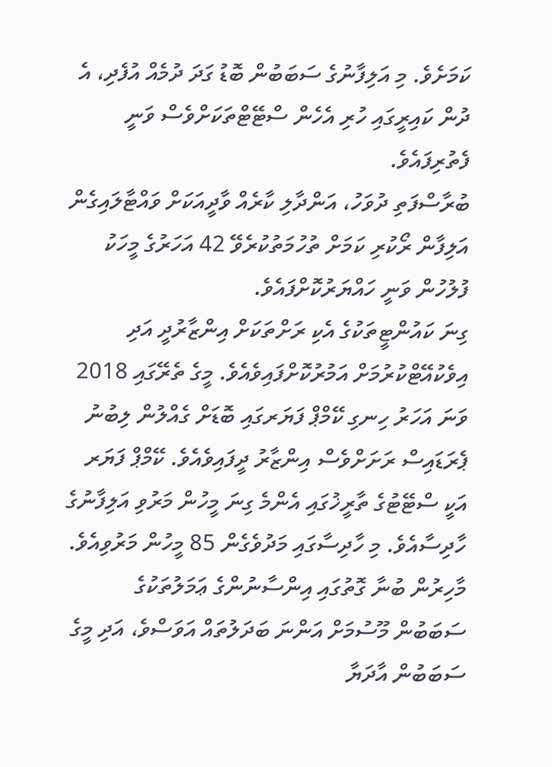ކަމަށެވެ. މި އަލިފާނުގެ ސަބަބުން ބޮޑު ގަދަ ދުމެއް އުފެދި، އެ ދުން ކައިރީގައި ހުރި އެހެން ސްޓޭޓްތަކަށްވެސް ވަނީ ފެތުރިފައެވެ.
ބުރާސްފަތި ދުވަހު، އަންދާލި ކާރެއް ވާދީއަކަށް ވައްޓާލައިގެން އަލިފާން ރޯކުރި ކަމަށް ތުހުމަތުކުރެވޭ 42 އަހަރުގެ މީހަކު ފުލުހުން ވަނީ ހައްޔަރުކޮށްފައެވެ.
ގިނަ ކައުންޓީތަކުގެ އެކި ރަށްތަކަށް އިންޒާރުދީ އަދި އިވެކުއޭޓްކުރުމަށް އަމުރުކޮށްފައިވެއެވެ. މީގެ ތެރޭގައި 2018 ވަނަ އަހަރު ހިނގި ކޭމްޕް ފަޔަރގައި ބޮޑަށް ގެއްލުން ލިބުނު ޕެރަޑައިސް ރަށަށްވެސް އިންޒާރު ދީފައިވެއެވެ. ކޭމްޕް ފަޔަރ އަކީ ސްޓޭޓުގެ ތާރީޚުގައި އެންމެ ގިނަ މީހުން މަރުވި އަލިފާނުގެ ހާދިސާއެވެ. މި ހާދިސާގައި މަދުވެގެން 85 މީހުން މަރުވިއެވެ.
މާހިރުން ބުނާ ގޮތުގައި އިންސާނުންގެ ޢަމަލުތަކުގެ ސަބަބުން މޫސުމަށް އަންނަ ބަދަލުތައް އަވަސްވެ، އަދި މީގެ ސަބަބުން އާދަޔާ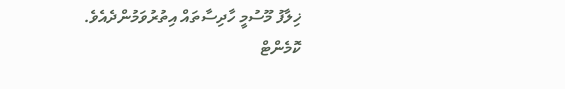ޚިލާފު މޫސުމީ ހާދިސާތައް އިތުރުވަމުންދެއެވެ.
ކޮމެންޓް